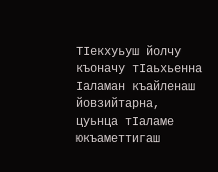ТIекхуьуш йолчу къоначу тIаьхьенна Iаламан къайленаш йовзийтарна, цуьнца тIаламе юкъаметтигаш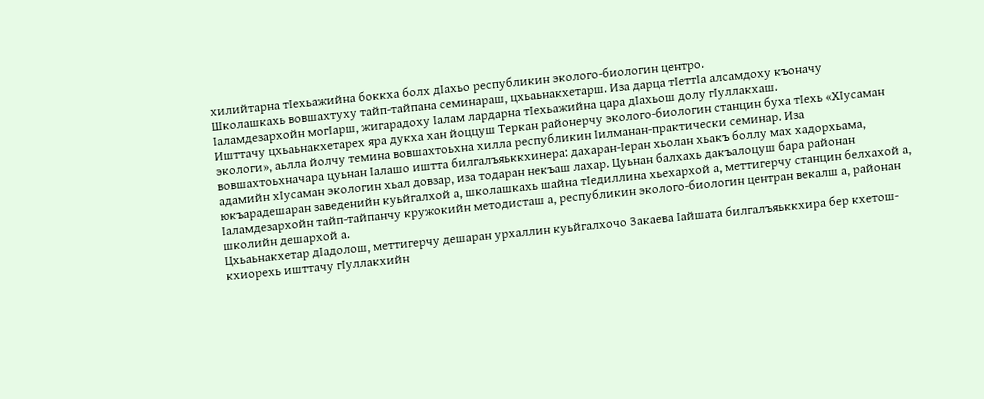хилийтарна тIехьажийна боккха болх дIахьо республикин эколого-биологин центро.
Школашкахь вовшахтуху тайп-тайпана семинараш, цхьаьнакхетарш. Иза дарца тIеттIа алсамдоху къоначу Iаламдезархойн могIарш, жигарадоху Iалам лардарна тIехьажийна цара дIахьош долу гIуллакхаш.
Ишттачу цхьаьнакхетарех яра дукха хан йоццуш Теркан районерчу эколого-биологин станцин буха тIехь «ХIусаман экологи», аьлла йолчу темина вовшахтоьхна хилла республикин Iилманан-практически семинар. Иза вовшахтоьхначара цуьнан Iалашо иштта билгалъяьккхинера: дахаран-Iеран хьолан хьакъ боллу мах хадорхьама, адамийн хIусаман экологин хьал довзар, иза тодаран некъаш лахар. Цуьнан балхахь дакъалоцуш бара районан юкъарадешаран заведенийн куьйгалхой а, школашкахь шайна тIедиллина хьехархой а, меттигерчу станцин белхахой а, Iаламдезархойн тайп-тайпанчу кружокийн методисташ а, республикин эколого-биологин центран векалш а, районан школийн дешархой а.
Цхьаьнакхетар дIадолош, меттигерчу дешаран урхаллин куьйгалхочо Закаева Iайшата билгалъяьккхира бер кхетош-кхиорехь ишттачу гIуллакхийн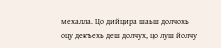мехалла. Цо дийцира шаьш долчохь оцу декъехь деш долчух, цо луш йолчу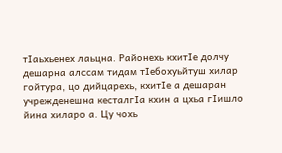тIаьхьенех лаьцна. Районехь кхитIе долчу дешарна алссам тидам тIебохуьйтуш хилар гойтура, цо дийцарехь, кхитIе а дешаран учрежденешна кесталгIа кхин а цхьа гIишло йина хиларо а. Цу чохь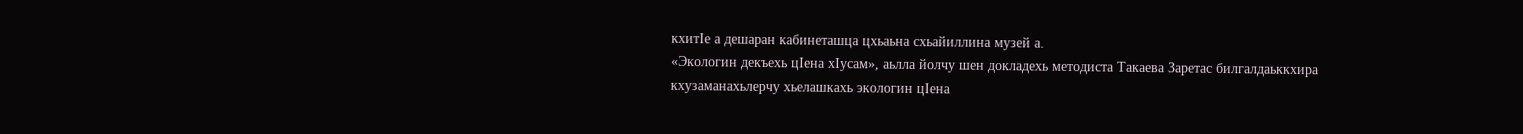кхитIе а дешаран кабинеташца цхьаьна схьайиллина музей а.
«Экологин декъехь цIена хIусам», аьлла йолчу шен докладехь методиста Такаева Заретас билгалдаьккхира кхузаманахьлерчу хьелашкахь экологин цIена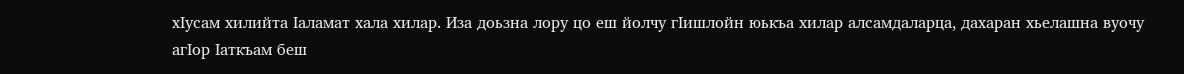хIусам хилийта Iаламат хала хилар. Иза доьзна лору цо еш йолчу гIишлойн юькъа хилар алсамдаларца, дахаран хьелашна вуочу агIор Iаткъам беш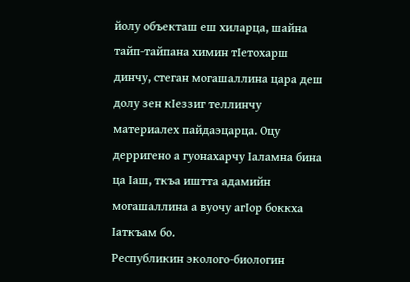йолу объекташ еш хиларца, шайна тайп-тайпана химин тIетохарш динчу, стеган могашаллина цара деш долу зен кIеззиг теллинчу материалех пайдаэцарца. Оцу дерригено а гуонахарчу Iаламна бина ца Iаш, ткъа иштта адамийн могашаллина а вуочу агIор боккха Iаткъам бо.
Республикин эколого-биологин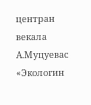центран векала А.Муцуевас «Экологин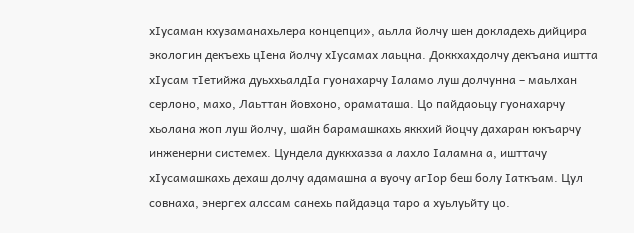хIусаман кхузаманахьлера концепци», аьлла йолчу шен докладехь дийцира экологин декъехь цIена йолчу хIусамах лаьцна. Доккхахдолчу декъана иштта хIусам тIетийжа дуьххьалдIа гуонахарчу Iаламо луш долчунна – маьлхан серлоно, махо, Лаьттан йовхоно, ораматаша. Цо пайдаоьцу гуонахарчу хьолана жоп луш йолчу, шайн барамашкахь яккхий йоцчу дахаран юкъарчу инженерни системех. Цундела дуккхазза а лахло Iаламна а, ишттачу хIусамашкахь дехаш долчу адамашна а вуочу агIор беш болу Iаткъам. Цул совнаха, энергех алссам санехь пайдаэца таро а хуьлуьйту цо.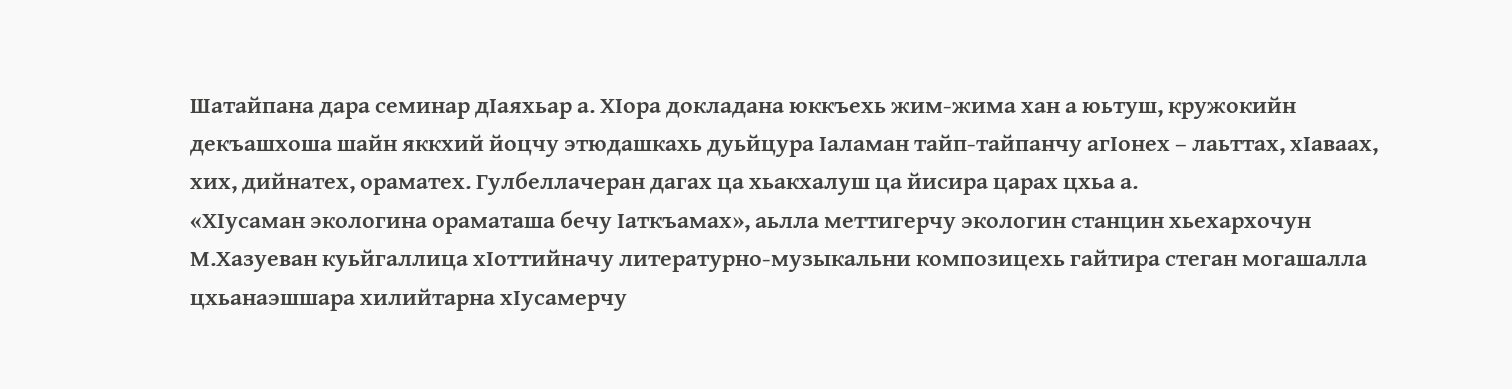Шатайпана дара семинар дIаяхьар а. ХIора докладана юккъехь жим-жима хан а юьтуш, кружокийн декъашхоша шайн яккхий йоцчу этюдашкахь дуьйцура Iаламан тайп-тайпанчу агIонех – лаьттах, хIаваах, хих, дийнатех, ораматех. Гулбеллачеран дагах ца хьакхалуш ца йисира царах цхьа а.
«ХIусаман экологина ораматаша бечу Iаткъамах», аьлла меттигерчу экологин станцин хьехархочун М.Хазуеван куьйгаллица хIоттийначу литературно-музыкальни композицехь гайтира стеган могашалла цхьанаэшшара хилийтарна хIусамерчу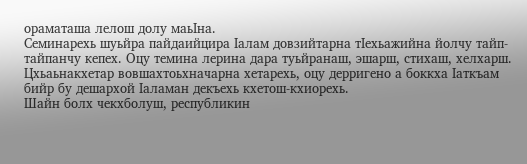ораматаша лелош долу маьIна.
Семинарехь шуьйра пайдаийцира Iалам довзийтарна тIехьажийна йолчу тайп-тайпанчу кепех. Оцу темина лерина дара туьйранаш, эшарш, стихаш, хелхарш. Цхьаьнакхетар вовшахтоьхначарна хетарехь, оцу дерригено а боккха Iаткъам бийр бу дешархой Iаламан декъехь кхетош-кхиорехь.
Шайн болх чекхболуш, республикин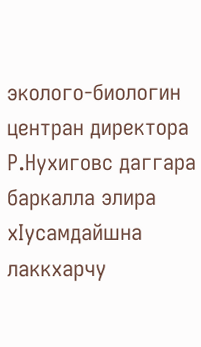эколого-биологин центран директора Р.Нухиговс даггара баркалла элира хIусамдайшна лаккхарчу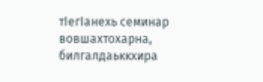тIегIанехь семинар вовшахтохарна, билгалдаьккхира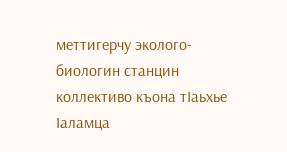меттигерчу эколого-биологин станцин коллективо къона тIаьхье Iаламца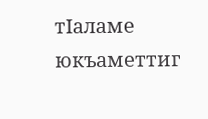тIаламе юкъаметтиг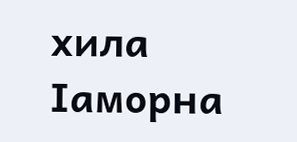хила Iаморна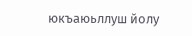юкъаюьллуш йолу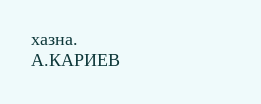хазна.
А.КАРИЕВ